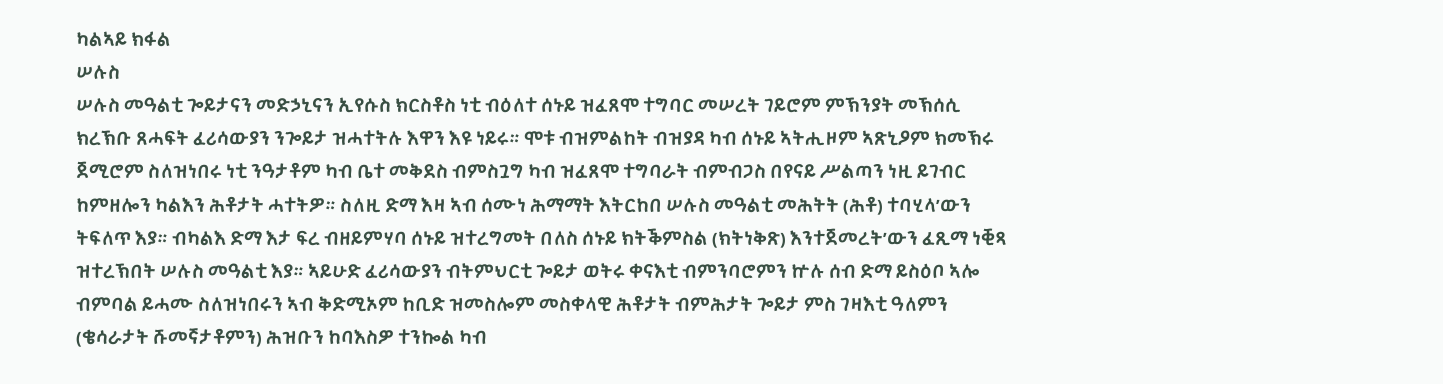ካልኣይ ክፋል
ሠሉስ
ሠሉስ መዓልቲ ጐይታናን መድኃኒናን ኢየሱስ ክርስቶስ ነቲ ብዕለተ ሰኑይ ዝፈጸሞ ተግባር መሠረት ገይሮም ምኽንያት መኽሰሲ ክረኽቡ ጸሓፍት ፈሪሳውያን ንጐይታ ዝሓተትሉ እዋን እዩ ነይሩ። ሞቱ ብዝምልከት ብዝያዳ ካብ ሰኑይ ኣትሒዞም ኣጽኒዖም ክመኽሩ ጀሚሮም ስለዝነበሩ ነቲ ንዓታቶም ካብ ቤተ መቅደስ ብምስጓግ ካብ ዝፈጸሞ ተግባራት ብምብጋስ በየናይ ሥልጣን ነዚ ይገብር ከምዘሎን ካልእን ሕቶታት ሓተትዎ። ስለዚ ድማ እዛ ኣብ ሰሙነ ሕማማት እትርከበ ሠሉስ መዓልቲ መሕትት (ሕቶ) ተባሂላ’ውን ትፍለጥ እያ። ብካልእ ድማ እታ ፍረ ብዘይምሃባ ሰኑይ ዝተረግመት በለስ ሰኑይ ክትቕምስል (ክትነቅጽ) እንተጀመረት’ውን ፈጺማ ነቒጻ ዝተረኽበት ሠሉስ መዓልቲ እያ። ኣይሁድ ፈሪሳውያን ብትምህርቲ ጐይታ ወትሩ ቀናእቲ ብምንባሮምን ኵሉ ሰብ ድማ ይስዕቦ ኣሎ ብምባል ይሓሙ ስለዝነበሩን ኣብ ቅድሚኦም ከቢድ ዝመስሎም መስቀላዊ ሕቶታት ብምሕታት ጐይታ ምስ ገዛእቲ ዓለምን (ቄሳራታት ሹመኛታቶምን) ሕዝቡን ከባእስዎ ተንኰል ካብ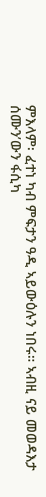ምእላም፡ ፈተነ ካብ ምፍታን ዓዲ ኣይውዕሉን ነበሩ። ኣብዚ ናይ መወዳእታ ሰሙን’ውን ፋሲካ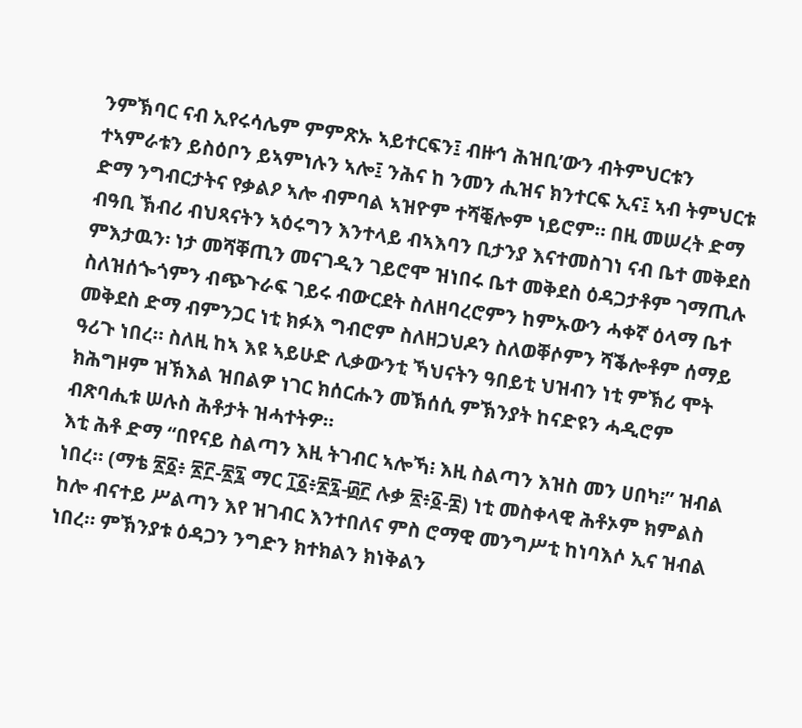ንምኽባር ናብ ኢየሩሳሌም ምምጽኡ ኣይተርፍን፤ ብዙኅ ሕዝቢ’ውን ብትምህርቱን ተኣምራቱን ይስዕቦን ይኣምነሉን ኣሎ፤ ንሕና ከ ንመን ሒዝና ክንተርፍ ኢና፤ ኣብ ትምህርቱ ድማ ንግብርታትና የቃልዖ ኣሎ ብምባል ኣዝዮም ተሻቒሎም ነይሮም። በዚ መሠረት ድማ ብዓቢ ኽብሪ ብህጻናትን ኣዕሩግን እንተላይ ብኣእባን ቢታንያ እናተመስገነ ናብ ቤተ መቅደስ ምእታዉን፡ ነታ መሻቐጢን መናገዲን ገይሮሞ ዝነበሩ ቤተ መቅደስ ዕዳጋታቶም ገማጢሉ ስለዝሰጐጎምን ብጭጉራፍ ገይሩ ብውርደት ስለዘባረሮምን ከምኡውን ሓቀኛ ዕላማ ቤተ መቅደስ ድማ ብምንጋር ነቲ ክፉእ ግብሮም ስለዘጋህዶን ስለወቐሶምን ሻቕሎቶም ሰማይ ዓሪጉ ነበረ። ስለዚ ከኣ እዩ ኣይሁድ ሊቃውንቲ ኻህናትን ዓበይቲ ህዝብን ነቲ ምኽሪ ሞት ክሕግዞም ዝኽእል ዝበልዎ ነገር ክሰርሑን መኽሰሲ ምኽንያት ከናድዩን ሓዲሮም ብጽባሒቱ ሠሉስ ሕቶታት ዝሓተትዎ።
እቲ ሕቶ ድማ “በየናይ ስልጣን እዚ ትገብር ኣሎኻ፧ እዚ ስልጣን እዝስ መን ሀበካ፧” ዝብል ነበረ። (ማቴ ፳፩፥ ፳፫-፳፯ ማር ፲፩፥፳፯-፴፫ ሉቃ ፳፥፩-፰) ነቲ መስቀላዊ ሕቶኦም ክምልስ ከሎ ብናተይ ሥልጣን እየ ዝገብር እንተበለና ምስ ሮማዊ መንግሥቲ ከነባእሶ ኢና ዝብል ነበረ። ምኽንያቱ ዕዳጋን ንግድን ክተክልን ክነቅልን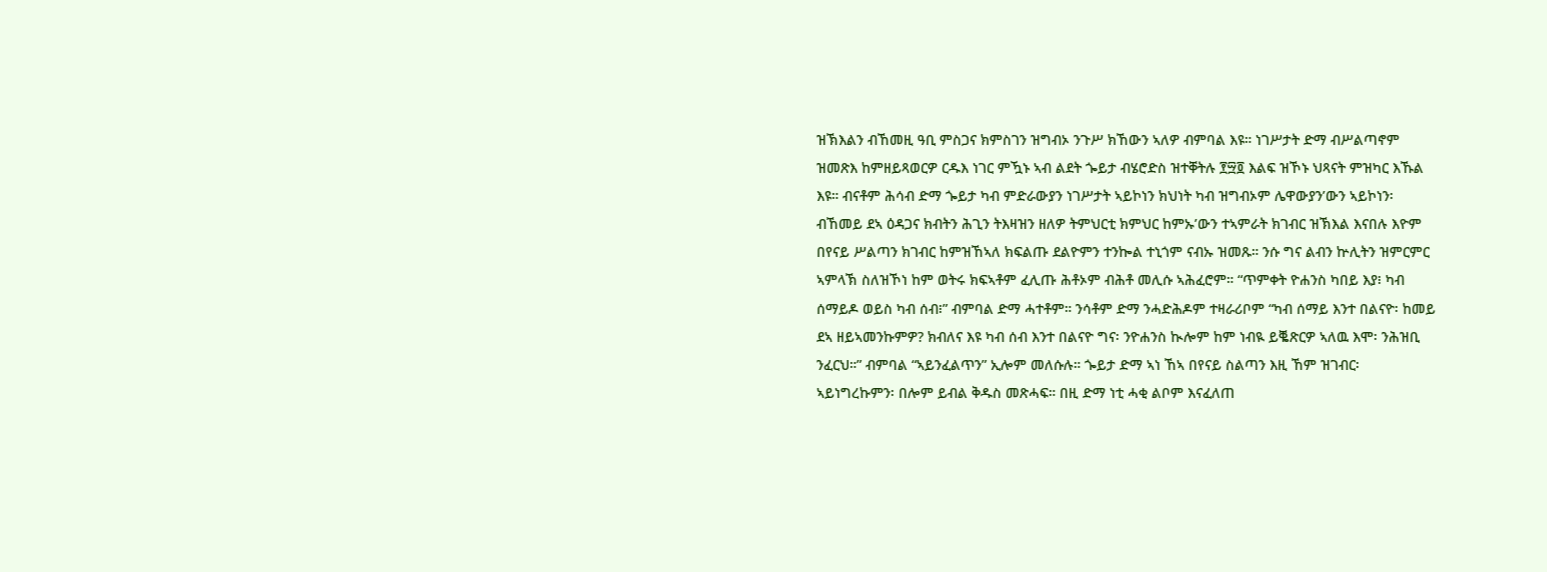ዝኽእልን ብኸመዚ ዓቢ ምስጋና ክምስገን ዝግብኦ ንጉሥ ክኸውን ኣለዎ ብምባል እዩ። ነገሥታት ድማ ብሥልጣኖም ዝመጽእ ከምዘይጻወርዎ ርዱእ ነገር ምዃኑ ኣብ ልደት ጐይታ ብሄሮድስ ዝተቐትሉ ፻፵፬ እልፍ ዝኾኑ ህጻናት ምዝካር እኹል እዩ። ብናቶም ሕሳብ ድማ ጐይታ ካብ ምድራውያን ነገሥታት ኣይኮነን ክህነት ካብ ዝግብኦም ሌዋውያን’ውን ኣይኮነን፡ ብኸመይ ደኣ ዕዳጋና ክብትን ሕጊን ትእዛዝን ዘለዎ ትምህርቲ ክምህር ከምኡ’ውን ተኣምራት ክገብር ዝኽእል እናበሉ እዮም በየናይ ሥልጣን ክገብር ከምዝኸኣለ ክፍልጡ ደልዮምን ተንኰል ተኒጎም ናብኡ ዝመጹ። ንሱ ግና ልብን ኵሊትን ዝምርምር ኣምላኽ ስለዝኾነ ከም ወትሩ ክፍኣቶም ፈሊጡ ሕቶኦም ብሕቶ መሊሱ ኣሕፈሮም። “ጥምቀት ዮሐንስ ካበይ እያ፧ ካብ ሰማይዶ ወይስ ካብ ሰብ፧” ብምባል ድማ ሓተቶም። ንሳቶም ድማ ንሓድሕዶም ተዛራሪቦም “ካብ ሰማይ እንተ በልናዮ፡ ከመይ ደኣ ዘይኣመንኩምዎ? ክብለና እዩ ካብ ሰብ እንተ በልናዮ ግና፡ ንዮሐንስ ኲሎም ከም ነብዪ ይቘጽርዎ ኣለዉ እሞ፡ ንሕዝቢ ንፈርህ።” ብምባል “ኣይንፈልጥን” ኢሎም መለሱሉ። ጐይታ ድማ ኣነ ኸኣ በየናይ ስልጣን እዚ ኸም ዝገብር፡ ኣይነግረኩምን፡ በሎም ይብል ቅዱስ መጽሓፍ። በዚ ድማ ነቲ ሓቂ ልቦም እናፈለጠ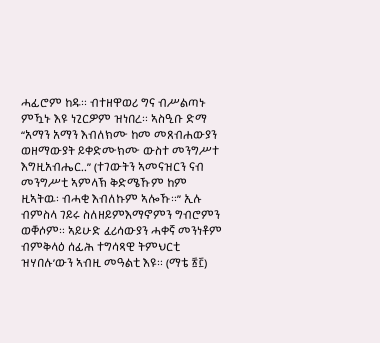ሓፊሮም ከዱ። ብተዘዋወሪ ግና ብሥልጣኑ ምዃኑ እዩ ነጊርዎም ዝነበረ። ኣስዒቡ ድማ “አማን አማን እብለክሙ ከመ መጸብሐውያን ወዘማውያት ይቀድሙክሙ ውስተ መንግሥተ እግዚአብሔር..” (ተገውትን ኣመናዝርን ናብ መንግሥቲ ኣምላኽ ቅድሜኹም ከም ዚኣትዉ፡ ብሓቂ እብለኩም ኣሎኹ።” ኢሉ ብምስላ ገይሩ ስለዘይምእማኖምን ግብሮምን ወቐሶም። ኣይሁድ ፈሪሳውያን ሓቀኛ መንነቶም ብምቅላዕ ሰፊሕ ተግሳጻዊ ትምህርቲ ዝሃበሉ’ውን ኣብዚ መዓልቲ እዩ። (ማቴ ፳፫)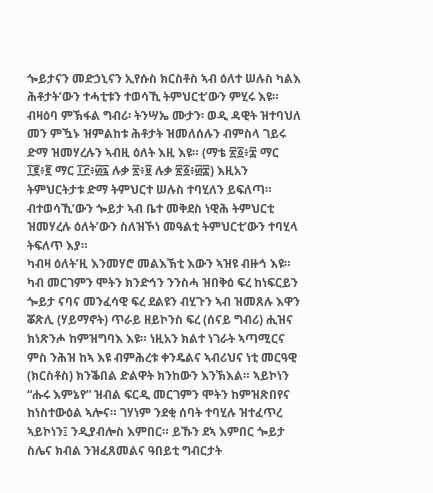ጐይታናን መድኃኒናን ኢየሱስ ክርስቶስ ኣብ ዕለተ ሠሉስ ካልእ ሕቶታት’ውን ተሓቲቱን ተወሳኺ ትምህርቲ’ውን ምሂሩ እዩ። ብዛዕባ ምኽፋል ግብሪ፡ ትንሣኤ ሙታን፡ ወዲ ዳዊት ዝተባህለ መን ምዃኑ ዝምልከቱ ሕቶታት ዝመለሰሉን ብምስላ ገይሩ ድማ ዝመሃረሉን ኣብዚ ዕለት እዚ እዩ። (ማቴ ፳፩፥፰ ማር ፲፪፥፪ ማር ፲፫፥፴፯ ሉቃ ፳፥፱ ሉቃ ፳፩፥፴፰) እዚአን ትምህርትታቱ ድማ ትምህርተ ሠሉስ ተባሂለን ይፍለጣ። ብተወሳኺ’ውን ጐይታ ኣብ ቤተ መቅደስ ነዊሕ ትምህርቲ ዝመሃረሉ ዕለት’ውን ስለዝኾነ መዓልቲ ትምህርቲ’ውን ተባሂላ ትፍለጥ እያ።
ካብዛ ዕለት’ዚ እንመሃሮ መልእኽቲ እውን ኣዝዩ ብዙኅ እዩ። ካብ መርገምን ሞትን ክንድኅን ንንስሓ ዝበቅዕ ፍረ ከነፍርይን ጐይታ ናባና መንፈሳዊ ፍረ ደልዩን ብሂጉን ኣብ ዝመጸሉ እዋን ቖጽሊ (ሃይማኖት) ጥራይ ዘይኮንስ ፍረ (ሰናይ ግብሪ) ሒዝና ክነጽንሖ ከምዝግባእ እዩ። ነዚአን ክልተ ነገራት ኣጣሚርና ምስ ንሕዝ ከኣ እዩ ብምሕረቱ ቀንዴልና ኣብሪህና ነቲ መርዓዊ (ክርስቶስ) ክንቕበል ድልዋት ክንከውን እንኽእል። ኣይኮነን “ሑሩ እምኔየ” ዝብል ፍርዲ መርገምን ሞትን ከምዝጽበየና ከነስተውዕል ኣሎና። ገሃነም ንደቂ ሰባት ተባሂሉ ዝተፈጥረ ኣይኮነን፤ ንዲያብሎስ እምበር። ይኹን ደኣ እምበር ጐይታ ስሌና ክብል ንዝፈጸመልና ዓበይቲ ግብርታት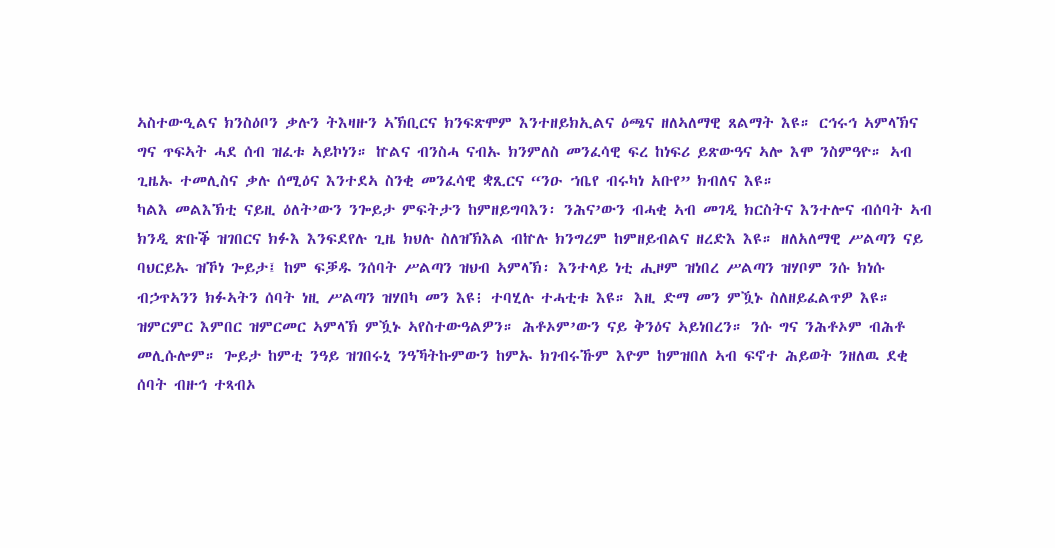ኣስተውዒልና ክንስዕቦን ቃሉን ትእዛዙን ኣኽቢርና ክንፍጽሞም እንተዘይክኢልና ዕጫና ዘለኣለማዊ ጸልማት እዩ። ርኅሩኅ ኣምላኽና ግና ጥፍኣት ሓደ ሰብ ዝፈቱ ኣይኮነን። ኵልና ብንስሓ ናብኡ ክንምለስ መንፈሳዊ ፍረ ከነፍሪ ይጽውዓና ኣሎ እሞ ንስምዓዮ። ኣብ ጊዜኡ ተመሊስና ቃሉ ሰሚዕና እንተደኣ ስንቂ መንፈሳዊ ቋጺርና “ንዑ ኀቤየ ብሩካነ አቡየ” ክብለና እዩ።
ካልእ መልእኽቲ ናይዚ ዕለት’ውን ንጐይታ ምፍትታን ከምዘይግባእን፡ ንሕና’ውን ብሓቂ ኣብ መገዲ ክርስትና እንተሎና ብሰባት ኣብ ክንዲ ጽቡቕ ዝገበርና ክፉእ እንፍደየሉ ጊዜ ክህሉ ስለዝኽእል ብኵሉ ክንግረም ከምዘይብልና ዘረድእ እዩ። ዘለአለማዊ ሥልጣን ናይ ባህርይኡ ዝኾነ ጐይታ፤ ከም ፍቓዱ ንሰባት ሥልጣን ዝህብ ኣምላኽ፡ እንተላይ ነቲ ሒዞም ዝነበረ ሥልጣን ዝሃቦም ንሱ ክነሱ ብኃጥኣንን ክፉኣትን ሰባት ነዚ ሥልጣን ዝሃበካ መን እዩ፧ ተባሂሉ ተሓቲቱ እዩ። እዚ ድማ መን ምዃኑ ስለዘይፈልጥዎ እዩ። ዝምርምር እምበር ዝምርመር ኣምላኽ ምዃኑ ኣየስተውዓልዎን። ሕቶኦም’ውን ናይ ቅንዕና ኣይነበረን። ንሱ ግና ንሕቶኦም ብሕቶ መሊሱሎም። ጐይታ ከምቲ ንዓይ ዝገበሩኒ ንዓኻትኩምውን ከምኡ ክገብሩኹም እዮም ከምዝበለ ኣብ ፍኖተ ሕይወት ንዘለዉ ደቂ ሰባት ብዙኅ ተጻብኦ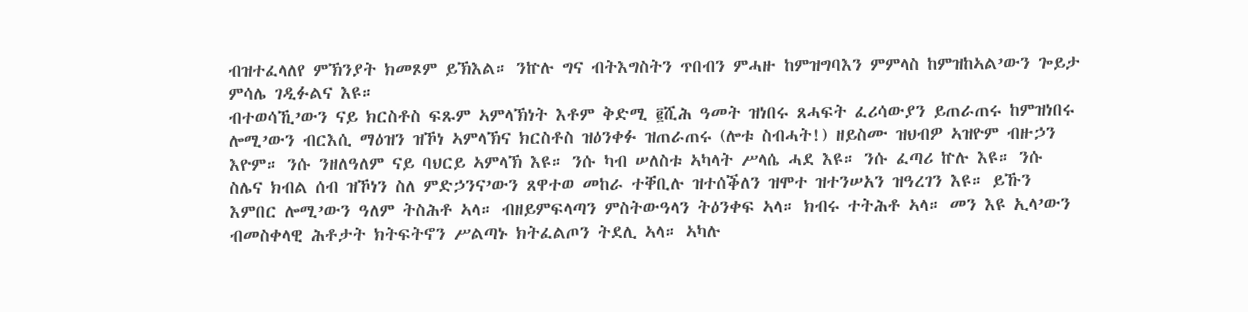ብዝተፈላለየ ምኽንያት ክመጾም ይኽእል። ንኵሉ ግና ብትእግስትን ጥበብን ምሓዙ ከምዝግባእን ምምላስ ከምዝከኣል’ውን ጐይታ ምሳሌ ገዲፉልና እዩ።
ብተወሳኺ’ውን ናይ ክርስቶስ ፍጹም ኣምላኽነት እቶም ቅድሚ ፪ሺሕ ዓመት ዝነበሩ ጸሓፍት ፈሪሳውያን ይጠራጠሩ ከምዝነበሩ ሎሚ’ውን ብርእሲ ማዕዝን ዝኾነ ኣምላኽና ክርስቶስ ዝዕንቀፉ ዝጠራጠሩ (ሎቱ ስብሓት!) ዘይስሙ ዝህብዎ ኣዝዮም ብዙኃን እዮም። ንሱ ንዘለዓለም ናይ ባህርይ ኣምላኽ እዩ። ንሱ ካብ ሠለስቱ ኣካላት ሥላሴ ሓደ እዩ። ንሱ ፈጣሪ ኵሉ እዩ። ንሱ ስሌና ክብል ሰብ ዝኾነን ስለ ምድኃንና’ውን ጸዋተወ መከራ ተቐቢሉ ዝተሰቕለን ዝሞተ ዝተንሠአን ዝዓረገን እዩ። ይኹን እምበር ሎሚ’ውን ዓለም ትስሕቶ ኣላ። ብዘይምፍላጣን ምስትውዓላን ትዕንቀፍ ኣላ። ክብሩ ተትሕቶ ኣላ። መን እዩ ኢላ’ውን ብመስቀላዊ ሕቶታት ክትፍትኖን ሥልጣኑ ክትፈልጦን ትደሊ ኣላ። ኣካሉ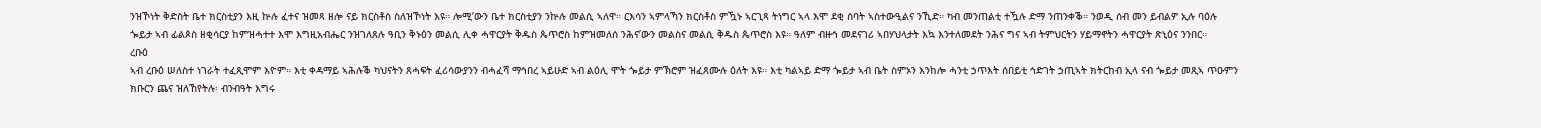ንዝኾነት ቅድስት ቤተ ክርስቲያን እዚ ኵሉ ፈተና ዝመጻ ዘሎ ናይ ክርስቶስ ስለዝኾነት እዩ። ሎሚ’ውን ቤተ ክርስቲያን ንኵሉ መልሲ ኣለዋ። ርእሳን ኣምላኻን ክርስቶስ ምዃኑ ኣርጊጻ ትነግር ኣላ እሞ ደቂ ሰባት ኣስተውዒልና ንኺድ። ካብ መንጠልቲ ተዃሉ ድማ ንጠንቀቕ። ንወዲ ሰብ መን ይብልዎ ኢሉ ባዕሉ ጐይታ ኣብ ፊልጶስ ዘቂሳርያ ከምዝሓተተ እሞ እግዚአብሔር ንዝገለጸሉ ዓቢን ቅኑዕን መልሲ ሊቀ ሓዋርያት ቅዱስ ጴጥሮስ ከምዝመለሰ ንሕና’ውን መልስና መልሲ ቅዱስ ጴጥሮስ እዩ። ዓለም ብዙኅ መደናገሪ ኣበሃህላታት እኳ እንተለመደት ንሕና ግና ኣብ ትምህርትን ሃይማኖትን ሓዋርያት ጽኒዕና ንንበር።
ረቡዕ
ኣብ ረቡዕ ሠለስተ ነገራት ተፈጺሞም እዮም። እቲ ቀዳማይ ኣሕሉቕ ካህናትን ጸሓፍት ፈሪሳውያንን ብሓፈሻ ማኅበረ ኣይሁድ ኣብ ልዕሊ ሞት ጐይታ ምኽሮም ዝፈጸሙሉ ዕለት እዩ። እቲ ካልኣይ ድማ ጐይታ ኣብ ቤት ስምኦን እንከሎ ሓንቲ ኃጥእት ሰበይቲ ኅድገት ኃጢኣት ክትርከብ ኢላ ናብ ጐይታ መጺኣ ጥዑምን ክቡርን ጨና ዝለኸየትሉ፡ ብንብዓት እግሩ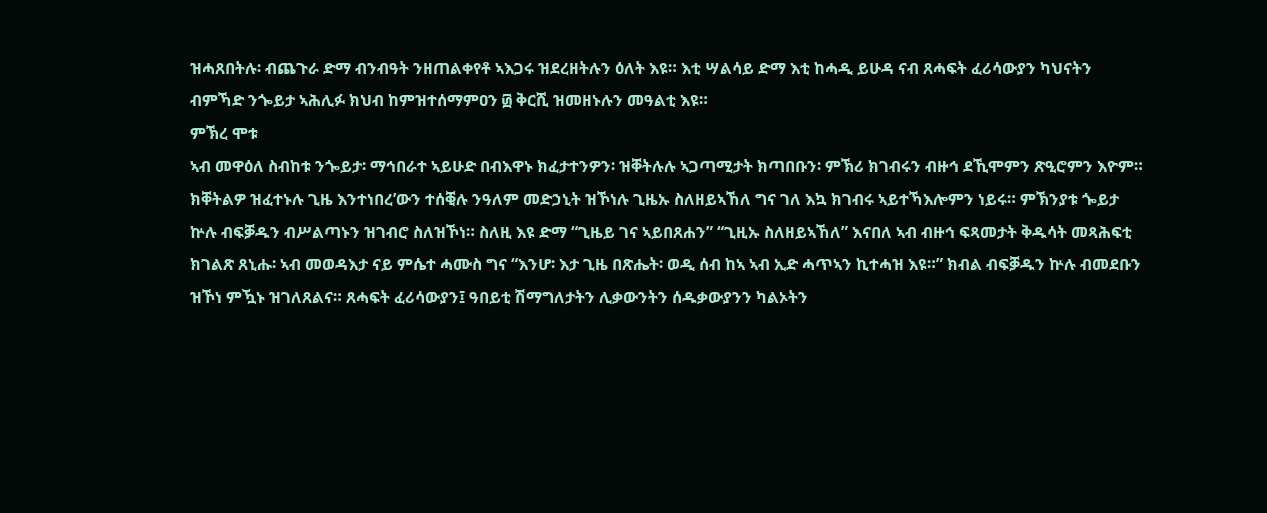ዝሓጸበትሉ፡ ብጨጉራ ድማ ብንብዓት ንዘጠልቀየቶ ኣእጋሩ ዝደረዘትሉን ዕለት እዩ። እቲ ሣልሳይ ድማ እቲ ከሓዲ ይሁዳ ናብ ጸሓፍት ፈሪሳውያን ካህናትን ብምኻድ ንጐይታ ኣሕሊፉ ክህብ ከምዝተሰማምዐን ፴ ቅርሺ ዝመዘኑሉን መዓልቲ እዩ።
ምኽረ ሞቱ
ኣብ መዋዕለ ስብከቱ ንጐይታ፡ ማኅበራተ ኣይሁድ በብእዋኑ ክፈታተንዎን፡ ዝቐትሉሉ ኣጋጣሚታት ክጣበቡን፡ ምኽሪ ክገብሩን ብዙኅ ደኺሞምን ጽዒሮምን እዮም። ክቐትልዎ ዝፈተኑሉ ጊዜ እንተነበረ’ውን ተሰቒሉ ንዓለም መድኃኒት ዝኾነሉ ጊዜኡ ስለዘይኣኸለ ግና ገለ እኳ ክገብሩ ኣይተኻእሎምን ነይሩ። ምኽንያቱ ጐይታ ኵሉ ብፍቓዱን ብሥልጣኑን ዝገብሮ ስለዝኾነ። ስለዚ እዩ ድማ “ጊዜይ ገና ኣይበጸሐን” “ጊዚኡ ስለዘይኣኸለ” እናበለ ኣብ ብዙኅ ፍጻመታት ቅዱሳት መጻሕፍቲ ክገልጽ ጸኒሑ፡ ኣብ መወዳእታ ናይ ምሴተ ሓሙስ ግና “እንሆ፡ እታ ጊዜ በጽሔት፡ ወዲ ሰብ ከኣ ኣብ ኢድ ሓጥኣን ኪተሓዝ እዩ።” ክብል ብፍቓዱን ኵሉ ብመደቡን ዝኾነ ምዃኑ ዝገለጸልና። ጸሓፍት ፈሪሳውያን፤ ዓበይቲ ሽማግለታትን ሊቃውንትን ሰዱቃውያንን ካልኦትን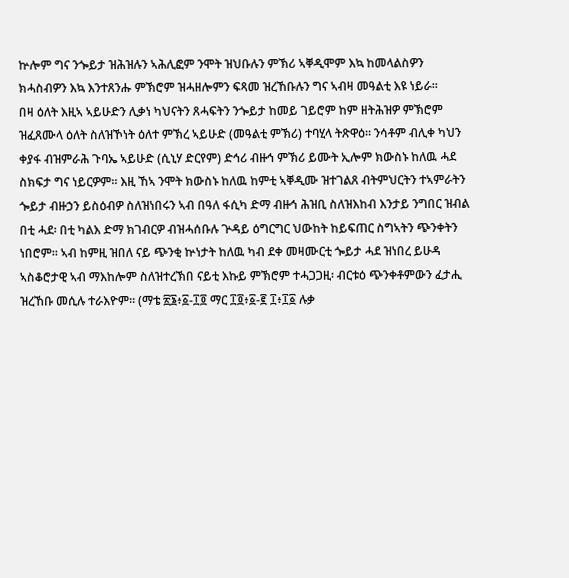ኵሎም ግና ንጐይታ ዝሕዝሉን ኣሕሊፎም ንሞት ዝህቡሉን ምኽሪ ኣቐዲሞም እኳ ከመላልስዎን ክሓስብዎን እኳ እንተጸንሑ ምኽሮም ዝሓዘሎምን ፍጻመ ዝረኸቡሉን ግና ኣብዛ መዓልቲ እዩ ነይራ።
በዛ ዕለት እዚኣ ኣይሁድን ሊቃነ ካህናትን ጸሓፍትን ንጐይታ ከመይ ገይሮም ከም ዘትሕዝዎ ምኽሮም ዝፈጸሙላ ዕለት ስለዝኾነት ዕለተ ምኽረ ኣይሁድ (መዓልቲ ምኽሪ) ተባሂላ ትጽዋዕ። ንሳቶም ብሊቀ ካህን ቀያፋ ብዝምራሕ ጉባኤ ኣይሁድ (ሲኒሃ ድርየም) ድኅሪ ብዙኅ ምኽሪ ይሙት ኢሎም ክውስኑ ከለዉ ሓደ ስክፍታ ግና ነይርዎም። እዚ ኸኣ ንሞት ክውስኑ ከለዉ ከምቲ ኣቐዲሙ ዝተገልጸ ብትምህርትን ተኣምራትን ጐይታ ብዙኃን ይስዕብዎ ስለዝነበሩን ኣብ በዓለ ፋሲካ ድማ ብዙኅ ሕዝቢ ስለዝእከብ እንታይ ንግበር ዝብል በቲ ሓደ፡ በቲ ካልእ ድማ ክገብርዎ ብዝሓሰቡሉ ጕዳይ ዕግርግር ህውከት ከይፍጠር ስግኣትን ጭንቀትን ነበሮም። ኣብ ከምዚ ዝበለ ናይ ጭንቂ ኵነታት ከለዉ ካብ ደቀ መዛሙርቲ ጐይታ ሓደ ዝነበረ ይሁዳ ኣስቆሮታዊ ኣብ ማእከሎም ስለዝተረኽበ ናይቲ እኩይ ምኽሮም ተሓጋጋዚ፡ ብርቱዕ ጭንቀቶምውን ፈታሒ ዝረኸቡ መሲሉ ተራእዮም። (ማቴ ፳፮፥፩-፲፬ ማር ፲፬፥፩-፪ ፲፥፲፩ ሉቃ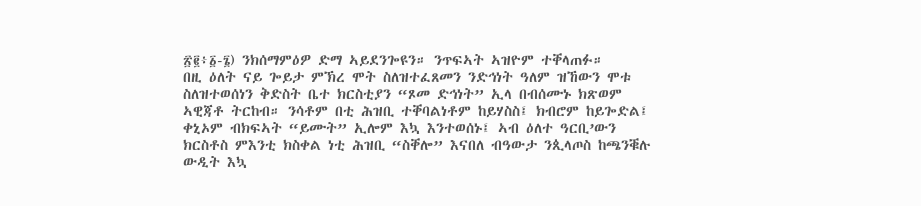፳፪፥፩-፮) ንክሰማምዕዎ ድማ ኣይደንጐዩን። ንጥፍኣት ኣዝዮም ተቐላጠፉ።
በዚ ዕለት ናይ ጐይታ ምኽረ ሞት ስለዝተፈጸመን ንድኅነት ዓለም ዝኸውን ሞቱ ስለዝተወሰነን ቅድስት ቤተ ክርስቲያን “ጾመ ድኅነት” ኢላ በብሰሙኑ ክጽወም ኣዊጃቶ ትርከብ። ንሳቶም በቲ ሕዝቢ ተቐባልነቶም ከይሃስስ፤ ክብሮም ከይጐድል፤ ቀኒኦም ብክፍኣት “ይሙት” ኢሎም እኳ እንተወሰኑ፤ ኣብ ዕለተ ዓርቢ’ውን ክርስቶስ ምእንቲ ክስቀል ነቲ ሕዝቢ “ስቐሎ” እናበለ ብዓውታ ንጲላጦስ ከጫንቑሉ ውዲት እኳ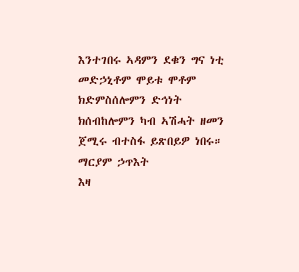እንተገበሩ ኣዳምን ደቁን ግና ነቲ መድኃኒቶም ሞይቱ ሞቶም ክድምስሰሎምን ድኅነት ክሰብከሎምን ካብ ኣሽሓት ዘመን ጀሚሩ ብተስፋ ይጽበይዎ ነበሩ።
ማርያም ኃጥእት
እዛ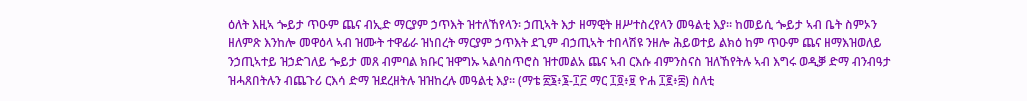ዕለት እዚኣ ጐይታ ጥዑም ጨና ብኢድ ማርያም ኃጥእት ዝተለኸየላን፡ ኃጢኣት እታ ዘማዊት ዘሥተስረየላን መዓልቲ እያ። ከመይሲ ጐይታ ኣብ ቤት ስምኦን ዘለምጽ እንከሎ መዋዕላ ኣብ ዝሙት ተዋፊራ ዝነበረት ማርያም ኃጥእት ደጊም ብኃጢኣት ተበላሽዩ ንዘሎ ሕይወተይ ልክዕ ከም ጥዑም ጨና ዘማእዝወለይ ንኃጢኣተይ ዝኃድገለይ ጐይታ መጸ ብምባል ክቡር ዝዋግኡ ኣልባስጥሮስ ዝተመልአ ጨና ኣብ ርእሱ ብምንስናስ ዝለኸየትሉ ኣብ እግሩ ወዲቓ ድማ ብንብዓታ ዝሓጸበትሉን ብጨጉሪ ርእሳ ድማ ዝደረዘትሉ ዝዝከረሉ መዓልቲ እያ። (ማቴ ፳፮፥፮-፲፫ ማር ፲፬፥፱ ዮሐ ፲፪፥፰) ስለቲ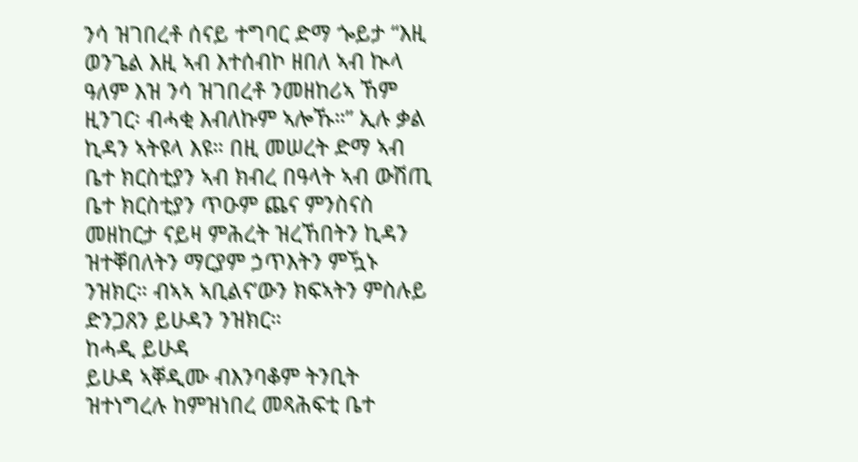ንሳ ዝገበረቶ ሰናይ ተግባር ድማ ጐይታ “እዚ ወንጌል እዚ ኣብ እተሰብኮ ዘበለ ኣብ ኲላ ዓለም እዝ ንሳ ዝገበረቶ ንመዘከሪኣ ኸም ዚንገር፡ ብሓቂ እብለኩም ኣሎኹ።” ኢሉ ቃል ኪዳን ኣትዩላ እዩ። በዚ መሠረት ድማ ኣብ ቤተ ክርስቲያን ኣብ ክብረ በዓላት ኣብ ውሽጢ ቤተ ክርስቲያን ጥዑም ጨና ምንስናስ መዘከርታ ናይዛ ምሕረት ዝረኸበትን ኪዳን ዝተቐበለትን ማርያም ኃጥእትን ምዃኑ ንዝክር። ብኣኣ ኣቢልና’ውን ክፍኣትን ምስሉይ ድንጋጸን ይሁዳን ንዝክር።
ከሓዲ ይሁዳ
ይሁዳ ኣቐዲሙ ብእንባቆም ትንቢት ዝተነግረሉ ከምዝነበረ መጻሕፍቲ ቤተ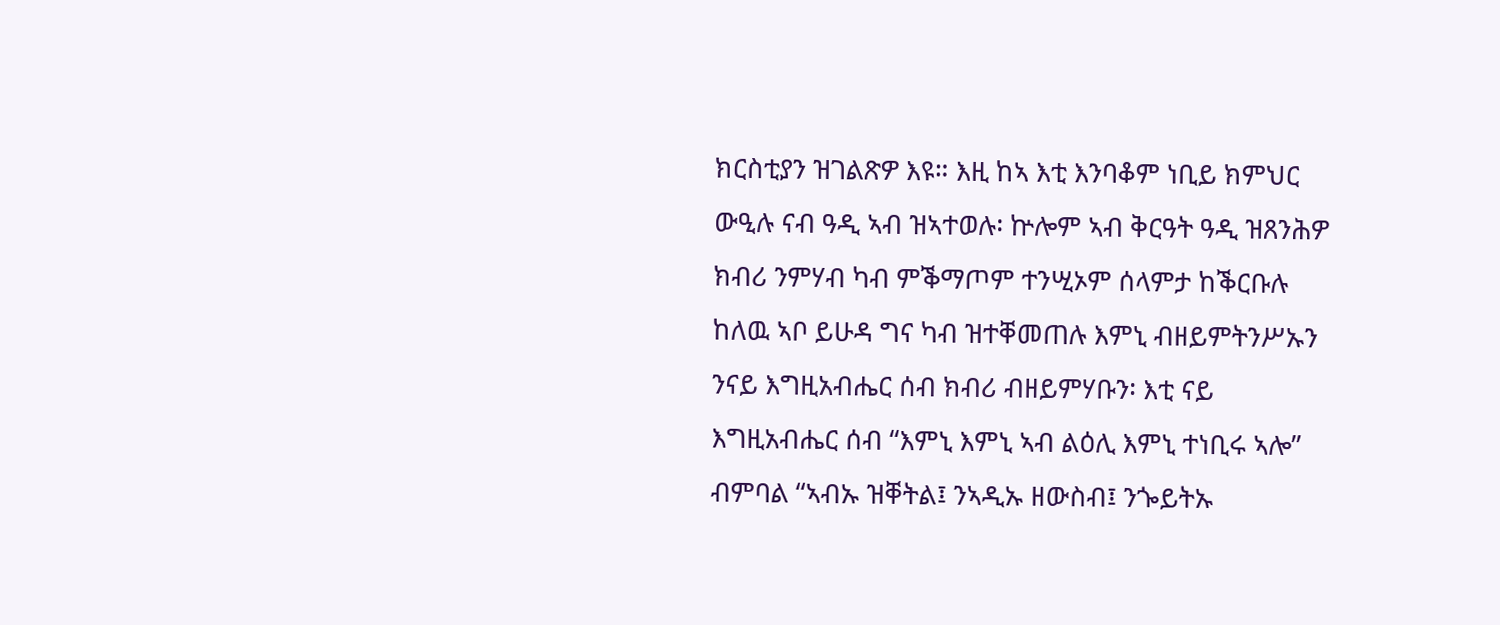ክርስቲያን ዝገልጽዎ እዩ። እዚ ከኣ እቲ እንባቆም ነቢይ ክምህር ውዒሉ ናብ ዓዲ ኣብ ዝኣተወሉ፡ ኵሎም ኣብ ቅርዓት ዓዲ ዝጸንሕዎ ክብሪ ንምሃብ ካብ ምቕማጦም ተንሢኦም ሰላምታ ከቕርቡሉ ከለዉ ኣቦ ይሁዳ ግና ካብ ዝተቐመጠሉ እምኒ ብዘይምትንሥኡን ንናይ እግዚአብሔር ሰብ ክብሪ ብዘይምሃቡን፡ እቲ ናይ እግዚአብሔር ሰብ “እምኒ እምኒ ኣብ ልዕሊ እምኒ ተነቢሩ ኣሎ” ብምባል “ኣብኡ ዝቐትል፤ ንኣዲኡ ዘውስብ፤ ንጐይትኡ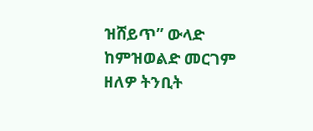ዝሸይጥ” ውላድ ከምዝወልድ መርገም ዘለዎ ትንቢት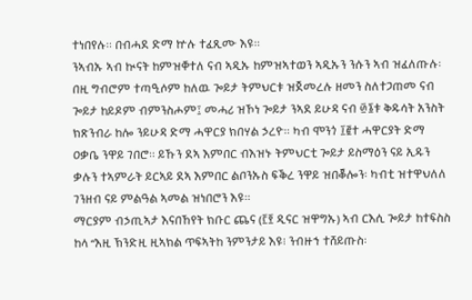ተነበየሉ። በብሓደ ድማ ኵሉ ተፈጺሙ እዩ።
ንኣብኡ ኣብ ኲናት ከምዝቐተለ ናብ ኣዲኡ ከምዝኣተወን ኣዲኡን ንሱን ኣብ ዝፈለጡሉ፡ በዚ ግብሮም ተጣዒሶም ከለዉ ጐይታ ትምህርቱ ዝጀመረሉ ዘመን ስለተጋጠመ ናብ ጐይታ ከይዶም ብምንስሖም፤ መሓሪ ዝኾነ ጐይታ ንኣደ ይሁዳ ናብ ፴፮ቱ ቅዱሳት አንስት ክጽንብራ ከሎ ንይሁዳ ድማ ሓዋርያ ክበሃል ኃረዮ። ካብ ሞንጎ ፲፪ተ ሓዋርያት ድማ ዐቃቤ ንዋይ ገበሮ። ይኹን ደኣ እምበር ብእዝኑ ትምህርቲ ጐይታ ይስማዕን ናይ ኢዱን ቃሉን ተኣምራት ይርኣይ ደኣ እምበር ልቦንኡስ ፍቕረ ንዋይ ዝበቖሎን፡ ካብቲ ዝተዋህለለ ገንዘብ ናይ ምልዓል ኣመል ዝነበሮን እዩ።
ማርያም ብኃጢኣታ እናበኸየት ክቡር ጨና (፫፻ ዲናር ዝዋግኡ) ኣብ ርእሲ ጐይታ ከተፍስስ ከላ “እዚ ኽንድዚ ዚኣክል ጥፍኣትከ ንምንታይ እዩ፧ ንብዙኅ ተሸይጡስ፡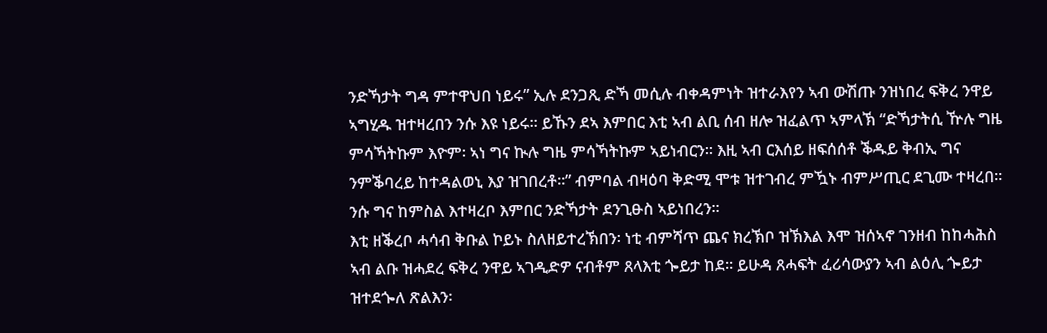ንድኻታት ግዳ ምተዋህበ ነይሩ” ኢሉ ደንጋጺ ድኻ መሲሉ ብቀዳምነት ዝተራእየን ኣብ ውሽጡ ንዝነበረ ፍቅረ ንዋይ ኣግሂዱ ዝተዛረበን ንሱ እዩ ነይሩ። ይኹን ደኣ እምበር እቲ ኣብ ልቢ ሰብ ዘሎ ዝፈልጥ ኣምላኽ “ድኻታትሲ ዅሉ ግዜ ምሳኻትኩም እዮም፡ ኣነ ግና ኲሉ ግዜ ምሳኻትኩም ኣይነብርን። እዚ ኣብ ርእሰይ ዘፍሰሰቶ ቕዱይ ቅብኢ ግና ንምቕባረይ ከተዳልወኒ እያ ዝገበረቶ።” ብምባል ብዛዕባ ቅድሚ ሞቱ ዝተገብረ ምዃኑ ብምሥጢር ደጊሙ ተዛረበ። ንሱ ግና ከምስል እተዛረቦ እምበር ንድኻታት ደንጊፁስ ኣይነበረን።
እቲ ዘቕረቦ ሓሳብ ቅቡል ኮይኑ ስለዘይተረኽበን፡ ነቲ ብምሻጥ ጨና ክረኽቦ ዝኽእል እሞ ዝሰኣኖ ገንዘብ ከከሓሕስ ኣብ ልቡ ዝሓደረ ፍቅረ ንዋይ ኣገዲድዎ ናብቶም ጸላእቲ ጐይታ ከደ። ይሁዳ ጸሓፍት ፈሪሳውያን ኣብ ልዕሊ ጐይታ ዝተደጐለ ጽልእን፡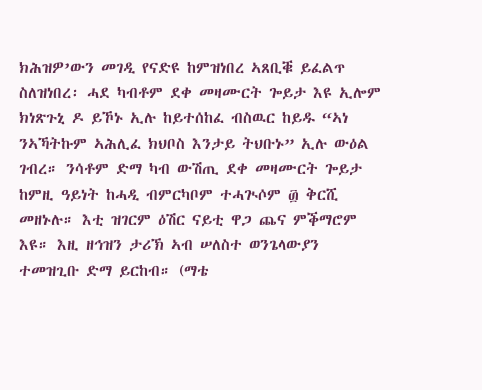ክሕዝዎ’ውን መገዲ የናድዩ ከምዝነበረ ኣጸቢቑ ይፈልጥ ስለዝነበረ፡ ሓደ ካብቶም ደቀ መዛሙርት ጐይታ እዩ ኢሎም ክነጽጉኒ ዶ ይኾኑ ኢሉ ከይተሰከፈ ብስዉር ከይዱ “ኣነ ንኣኻትኩም ኣሕሊፈ ክህቦስ እንታይ ትህቡኑ” ኢሉ ውዕል ገብረ። ንሳቶም ድማ ካብ ውሽጢ ደቀ መዛሙርት ጐይታ ከምዚ ዓይነት ከሓዲ ብምርካቦም ተሓጒሶም ፴ ቅርሺ መዘኑሉ። እቲ ዝገርም ዕሽር ናይቲ ዋጋ ጨና ምቕማሮም እዩ። እዚ ዘኅዝን ታሪኽ ኣብ ሠለስተ ወንጌላውያን ተመዝጊቡ ድማ ይርከብ። (ማቴ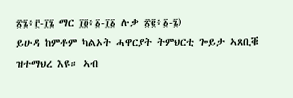፳፮፥፫-፲፮ ማር ፲፬፥፩-፲፩ ሉቃ ፳፪፥፩-፮)
ይሁዳ ከምቶም ካልኦት ሓዋርያት ትምህርቲ ጐይታ ኣጸቢቑ ዝተማህረ እዩ። ኣብ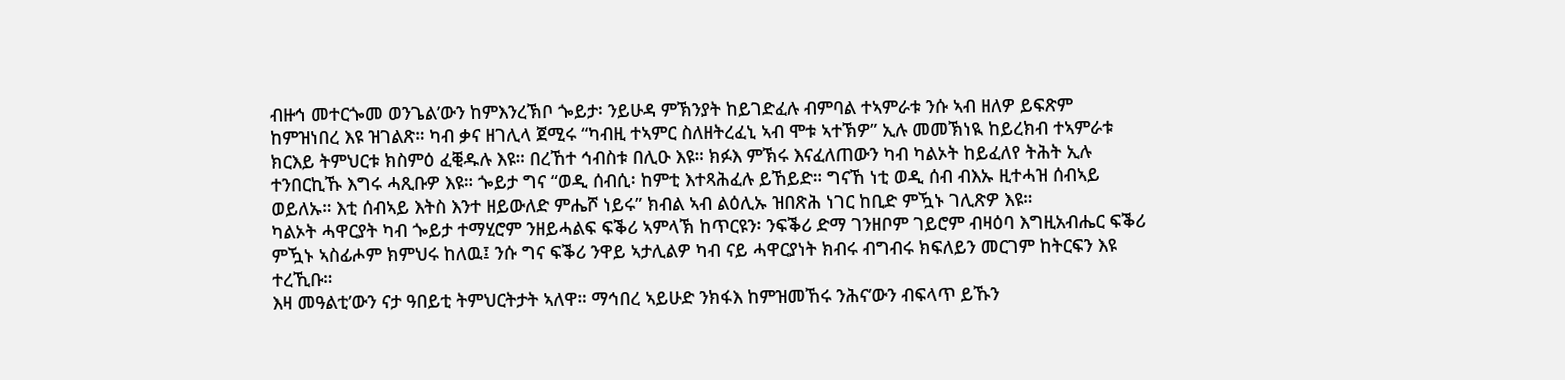ብዙኅ መተርጐመ ወንጌል’ውን ከምእንረኽቦ ጐይታ፡ ንይሁዳ ምኽንያት ከይገድፈሉ ብምባል ተኣምራቱ ንሱ ኣብ ዘለዎ ይፍጽም ከምዝነበረ እዩ ዝገልጽ። ካብ ቃና ዘገሊላ ጀሚሩ “ካብዚ ተኣምር ስለዘትረፈኒ ኣብ ሞቱ ኣተኽዎ” ኢሉ መመኽነዪ ከይረክብ ተኣምራቱ ክርእይ ትምህርቱ ክስምዕ ፈቒዱሉ እዩ። በረኸተ ኅብስቱ በሊዑ እዩ። ክፉእ ምኽሩ እናፈለጠውን ካብ ካልኦት ከይፈለየ ትሕት ኢሉ ተንበርኪኹ እግሩ ሓጺቡዎ እዩ። ጐይታ ግና “ወዲ ሰብሲ፡ ከምቲ እተጻሕፈሉ ይኸይድ። ግናኸ ነቲ ወዲ ሰብ ብእኡ ዚተሓዝ ሰብኣይ ወይለኡ። እቲ ሰብኣይ እትስ እንተ ዘይውለድ ምሔሾ ነይሩ” ክብል ኣብ ልዕሊኡ ዝበጽሕ ነገር ከቢድ ምዃኑ ገሊጽዎ እዩ።
ካልኦት ሓዋርያት ካብ ጐይታ ተማሂሮም ንዘይሓልፍ ፍቕሪ ኣምላኽ ከጥርዩን፡ ንፍቕሪ ድማ ገንዘቦም ገይሮም ብዛዕባ እግዚአብሔር ፍቕሪ ምዃኑ ኣስፊሖም ክምህሩ ከለዉ፤ ንሱ ግና ፍቕሪ ንዋይ ኣታሊልዎ ካብ ናይ ሓዋርያነት ክብሩ ብግብሩ ክፍለይን መርገም ከትርፍን እዩ ተረኺቡ።
እዛ መዓልቲ’ውን ናታ ዓበይቲ ትምህርትታት ኣለዋ። ማኅበረ ኣይሁድ ንክፋእ ከምዝመኸሩ ንሕና’ውን ብፍላጥ ይኹን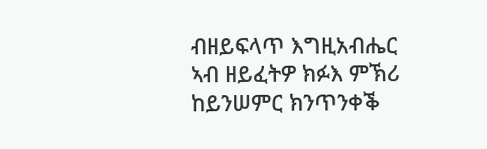ብዘይፍላጥ እግዚአብሔር ኣብ ዘይፈትዎ ክፉእ ምኽሪ ከይንሠምር ክንጥንቀቕ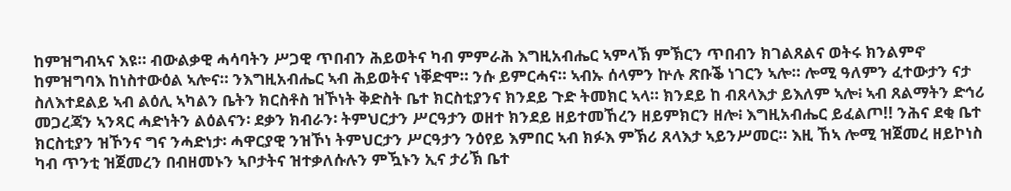ከምዝግብኣና እዩ። ብውልቃዊ ሓሳባትን ሥጋዊ ጥበብን ሕይወትና ካብ ምምራሕ እግዚአብሔር ኣምላኽ ምኽርን ጥበብን ክገልጸልና ወትሩ ክንልምኖ ከምዝግባእ ከነስተውዕል ኣሎና። ንእግዚአብሔር ኣብ ሕይወትና ነቐድሞ። ንሱ ይምርሓና። ኣብኡ ሰላምን ኵሉ ጽቡቕ ነገርን ኣሎ። ሎሚ ዓለምን ፈተውታን ናታ ስለእተደልይ ኣብ ልዕሊ ኣካልን ቤትን ክርስቶስ ዝኾነት ቅድስት ቤተ ክርስቲያንና ክንደይ ጉድ ትመክር ኣላ። ክንደይ ከ ብጸላእታ ይእለም ኣሎ፧ ኣብ ጸልማትን ድኅሪ መጋረጃን ኣንጻር ሓድነትን ልዕልናን፡ ደቃን ክብራን፡ ትምህርታን ሥርዓታን ወዘተ ክንደይ ዘይተመኸረን ዘይምክርን ዘሎ፧ እግዚአብሔር ይፈልጦ!! ንሕና ደቂ ቤተ ክርስቲያን ዝኾንና ግና ንሓድነታ፡ ሓዋርያዊ ንዝኾነ ትምህርታን ሥርዓታን ንዕየይ እምበር ኣብ ክፉእ ምኽሪ ጸላእታ ኣይንሥመር። እዚ ኸኣ ሎሚ ዝጀመረ ዘይኮነስ ካብ ጥንቲ ዝጀመረን በብዘመኑን ኣቦታትና ዝተቃለሱሉን ምዃኑን ኢና ታሪኽ ቤተ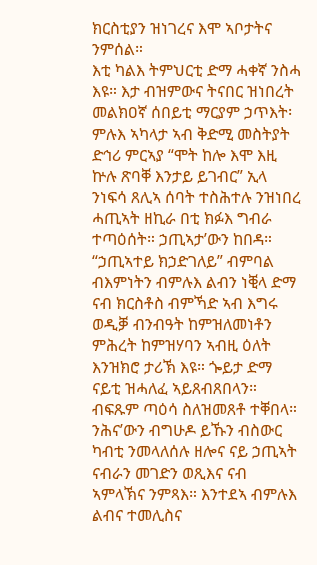ክርስቲያን ዝነገረና እሞ ኣቦታትና ንምሰል።
እቲ ካልእ ትምህርቲ ድማ ሓቀኛ ንስሓ እዩ። እታ ብዝምውና ትናበር ዝነበረት መልክዐኛ ሰበይቲ ማርያም ኃጥእት፡ ምሉእ ኣካላታ ኣብ ቅድሚ መስትያት ድኅሪ ምርኣያ “ሞት ከሎ እሞ እዚ ኵሉ ጽባቐ እንታይ ይገብር” ኢላ ንነፍሳ ጸሊኣ ሰባት ተስሕተሉ ንዝነበረ ሓጢኣት ዘኪራ በቲ ክፉእ ግብራ ተጣዕሰት። ኃጢኣታ’ውን ከበዳ። “ኃጢኣተይ ክኃድገለይ” ብምባል ብእምነትን ብምሉእ ልብን ነቒላ ድማ ናብ ክርስቶስ ብምኻድ ኣብ እግሩ ወዲቓ ብንብዓት ከምዝለመነቶን ምሕረት ከምዝሃባን ኣብዚ ዕለት እንዝክሮ ታሪኽ እዩ። ጐይታ ድማ ናይቲ ዝሓለፈ ኣይጸብጸበላን። ብፍጹም ጣዕሳ ስለዝመጸቶ ተቐበላ። ንሕና’ውን ብግሁዶ ይኹን ብስውር ካብቲ ንመላለሰሉ ዘሎና ናይ ኃጢኣት ናብራን መገድን ወጺእና ናብ ኣምላኽና ንምጻእ። እንተደኣ ብምሉእ ልብና ተመሊስና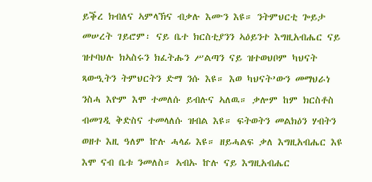ይቕረ ክብለና ኣምላኽና ብቃሉ እሙን እዩ። ንትምህርቲ ጐይታ መሠረት ገይሮም፡ ናይ ቤተ ክርስቲያንን ኣዕይንተ እግዚአብሔር ናይ ዝተባህሉ ክኣስሩን ክፈትሑን ሥልጣን ናይ ዝተወህቦም ካህናት ጻውዒትን ትምህርትን ድማ ንሱ እዩ። እወ ካህናት’ውን መማህራነ ንስሓ እዮም እሞ ተመለሱ ይብሉና ኣለዉ። ቃሎም ከም ክርስቶስ ብመገዲ ቅድስና ተመላለሱ ዝብል እዩ። ፍትወትን መልክዕን ሃብትን ወዘተ እዚ ዓለም ኵሉ ሓላፊ እዩ። ዘይሓልፍ ቃለ እግዚአብሔር እዩ እሞ ናብ ቤቱ ንመለስ። ኣብኡ ኵሉ ናይ እግዚአብሔር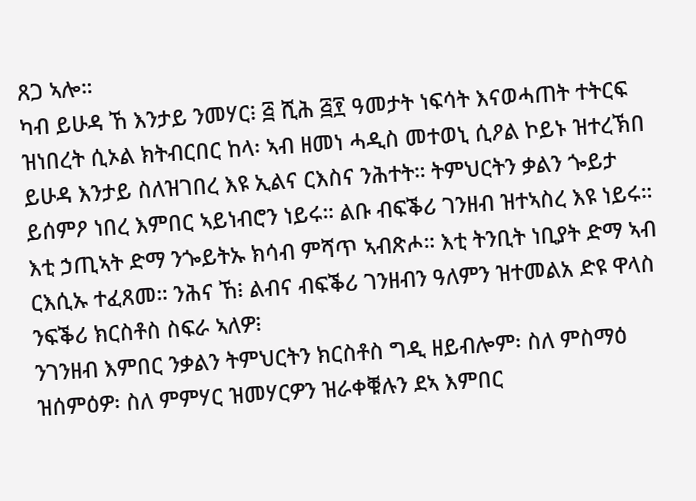ጸጋ ኣሎ።
ካብ ይሁዳ ኸ እንታይ ንመሃር፧ ፭ ሺሕ ፭፻ ዓመታት ነፍሳት እናወሓጠት ተትርፍ ዝነበረት ሲኦል ክትብርበር ከላ፡ ኣብ ዘመነ ሓዲስ መተወኒ ሲዖል ኮይኑ ዝተረኽበ ይሁዳ እንታይ ስለዝገበረ እዩ ኢልና ርእስና ንሕተት። ትምህርትን ቃልን ጐይታ ይሰምዖ ነበረ እምበር ኣይነብሮን ነይሩ። ልቡ ብፍቕሪ ገንዘብ ዝተኣስረ እዩ ነይሩ። እቲ ኃጢኣት ድማ ንጐይትኡ ክሳብ ምሻጥ ኣብጽሖ። እቲ ትንቢት ነቢያት ድማ ኣብ ርእሲኡ ተፈጸመ። ንሕና ኸ፧ ልብና ብፍቕሪ ገንዘብን ዓለምን ዝተመልአ ድዩ ዋላስ ንፍቕሪ ክርስቶስ ስፍራ ኣለዎ፧
ንገንዘብ እምበር ንቃልን ትምህርትን ክርስቶስ ግዲ ዘይብሎም፡ ስለ ምስማዕ ዝሰምዕዎ፡ ስለ ምምሃር ዝመሃርዎን ዝራቀቑሉን ደኣ እምበር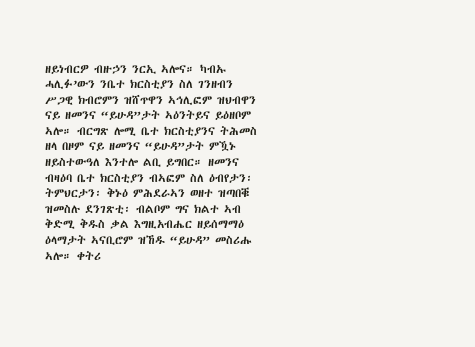ዘይነብርዎ ብዙኃን ንርኢ ኣሎና። ካብኡ ሓሊፉ’ውን ንቤተ ክርስቲያን ስለ ገንዘብን ሥጋዊ ክብሮምን ዝሸጥዋን ኣኅሊፎም ዝህብዋን ናይ ዘመንና “ይሁዳ”ታት ኣዕንትይና ይዕዘቦም ኣሎ። ብርግጽ ሎሚ ቤተ ክርስቲያንና ትሕመስ ዘላ በዞም ናይ ዘመንና “ይሁዳ”ታት ምዃኑ ዘይስተውዓለ እንተሎ ልቢ ይግበር። ዘመንና ብዛዕባ ቤተ ክርስቲያን ብኣፎም ስለ ዕብየታን፡ ትምህርታን፡ ቅኑዕ ምሕደራኣን ወዘተ ዝጣበቑ ዝመስሉ ደንገጽቲ፡ ብልቦም ግና ክልተ ኣብ ቅድሚ ቅዱስ ቃል እግዚአብሔር ዘይሰማማዕ ዕላማታት ኣናቢሮም ዝኸዱ “ይሁዳ” መስሪሑ ኣሎ። ቀትሪ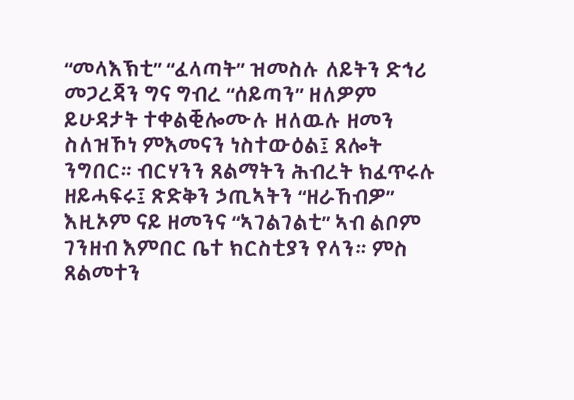“መላእኽቲ” “ፈላጣት” ዝመስሉ ለይትን ድኅሪ መጋረጃን ግና ግብረ “ሰይጣን” ዘለዎም ይሁዳታት ተቀልቒሎሙሉ ዘለዉሉ ዘመን ስለዝኾነ ምእመናን ነስተውዕል፤ ጸሎት ንግበር። ብርሃንን ጸልማትን ሕብረት ክፈጥሩሉ ዘይሓፍሩ፤ ጽድቅን ኃጢኣትን “ዘራኸብዎ” እዚኦም ናይ ዘመንና “ኣገልገልቲ” ኣብ ልቦም ገንዘብ እምበር ቤተ ክርስቲያን የላን። ምስ ጸልመተን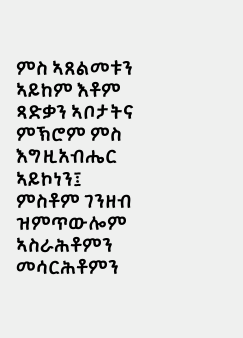ምስ ኣጸልመቱን ኣይከም እቶም ጻድቃን ኣቦታትና ምኽሮም ምስ እግዚአብሔር ኣይኮነን፤ ምስቶም ገንዘብ ዝምጥውሎም ኣስራሕቶምን መሳርሕቶምን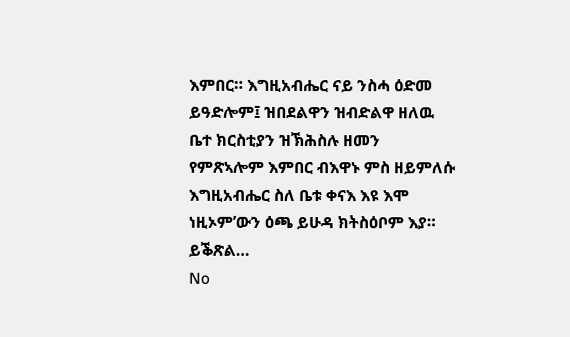እምበር። እግዚአብሔር ናይ ንስሓ ዕድመ ይዓድሎም፤ ዝበደልዋን ዝብድልዋ ዘለዉ ቤተ ክርስቲያን ዝኽሕስሉ ዘመን የምጽኣሎም እምበር ብእዋኑ ምስ ዘይምለሱ እግዚአብሔር ስለ ቤቱ ቀናእ እዩ እሞ ነዚኦም’ውን ዕጫ ይሁዳ ክትስዕቦም እያ።
ይቕጽል…
No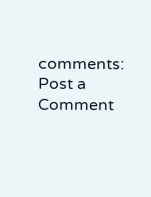comments:
Post a Comment